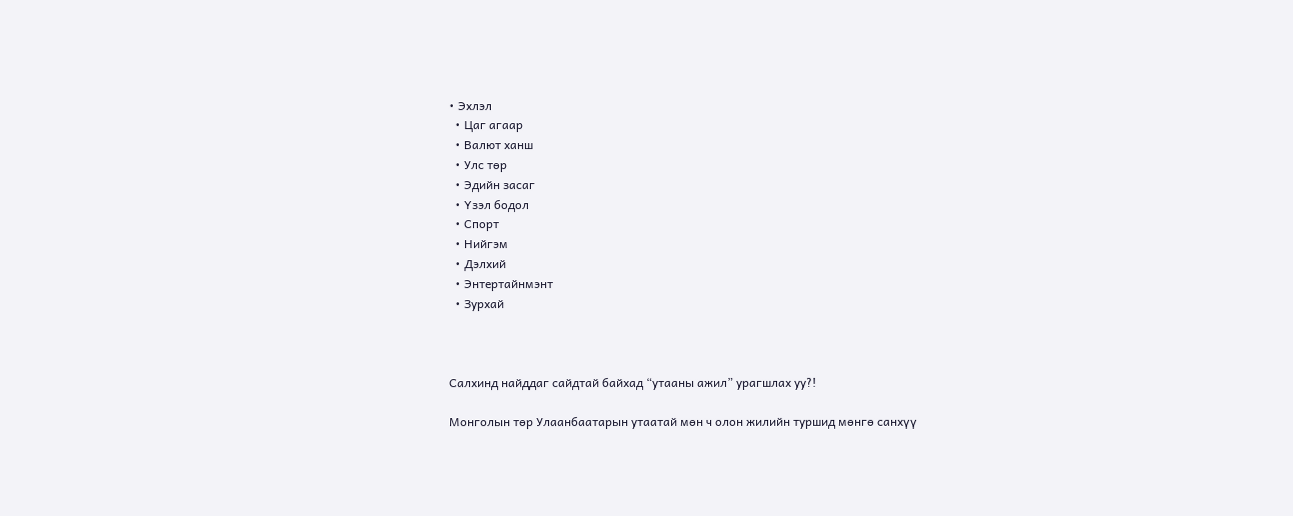• Эхлэл
  • Цаг агаар
  • Валют ханш
  • Улс төр
  • Эдийн засаг
  • Үзэл бодол
  • Спорт
  • Нийгэм
  • Дэлхий
  • Энтертайнмэнт
  • Зурхай



Салхинд найддаг сайдтай байхад “утааны ажил” урагшлах уу?!

Монголын төр Улаанбаатарын утаатай мөн ч олон жилийн туршид мөнгө санхүү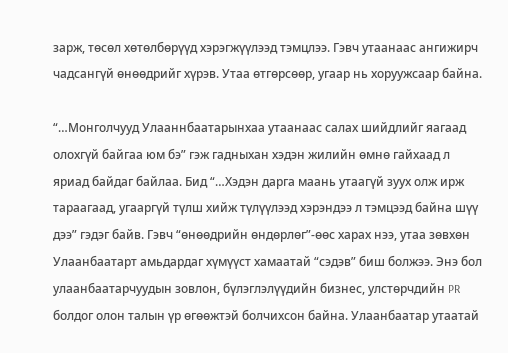зарж, төсөл хөтөлбөрүүд хэрэгжүүлээд тэмцлээ. Гэвч утаанаас ангижирч чадсангүй өнөөдрийг хүрэв. Утаа өтгөрсөөр, угаар нь хоруужсаар байна.

“…Монголчууд Улааннбаатарынхаа утаанаас салах шийдлийг яагаад олохгүй байгаа юм бэ” гэж гадныхан хэдэн жилийн өмнө гайхаад л яриад байдаг байлаа. Бид “…Хэдэн дарга маань утаагүй зуух олж ирж тараагаад, угааргүй түлш хийж түлүүлээд хэрэндээ л тэмцээд байна шүү дээ” гэдэг байв. Гэвч “өнөөдрийн өндөрлөг”-өөс харах нээ, утаа зөвхөн Улаанбаатарт амьдардаг хүмүүст хамаатай “сэдэв” биш болжээ. Энэ бол улаанбаатарчуудын зовлон, бүлэглэлүүдийн бизнес, улстөрчдийн PR болдог олон талын үр өгөөжтэй болчихсон байна. Улаанбаатар утаатай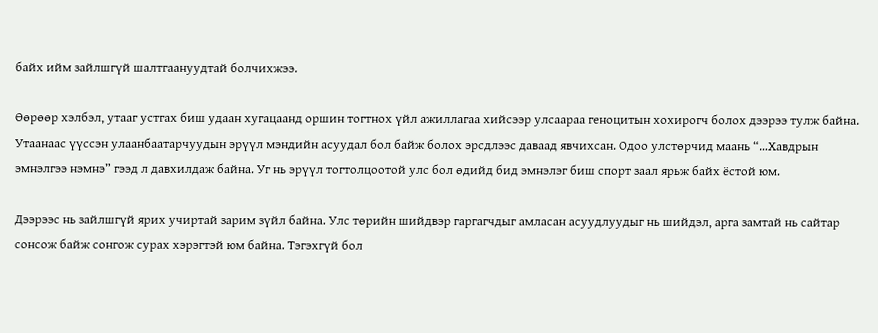байх ийм зайлшгүй шалтгаануудтай болчихжээ.

Өөрөөр хэлбэл, утааг устгах биш удаан хугацаанд оршин тогтнох үйл ажиллагаа хийсээр улсаараа геноцитын хохирогч болох дээрээ тулж байна. Утаанаас үүссэн улаанбаатарчуудын эрүүл мэндийн асуудал бол байж болох эрсдлээс даваад явчихсан. Одоо улстөрчид маань “…Хавдрын эмнэлгээ нэмнэ” гээд л давхилдаж байна. Уг нь эрүүл тогтолцоотой улс бол өдийд бид эмнэлэг биш спорт заал ярьж байх ёстой юм.

Дээрээс нь зайлшгүй ярих учиртай зарим зүйл байна. Улс төрийн шийдвэр гаргагчдыг амласан асуудлуудыг нь шийдэл, арга замтай нь сайтар сонсож байж сонгож сурах хэрэгтэй юм байна. Тэгэхгүй бол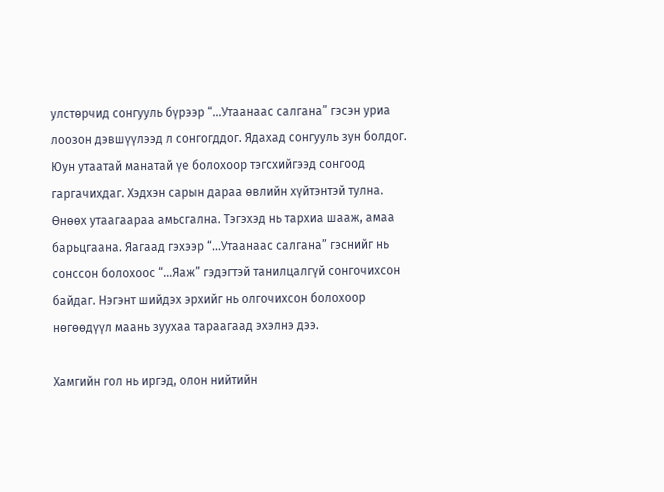улстөрчид сонгууль бүрээр “…Утаанаас салгана” гэсэн уриа лоозон дэвшүүлээд л сонгогддог. Ядахад сонгууль зун болдог. Юун утаатай манатай үе болохоор тэгсхийгээд сонгоод гаргачихдаг. Хэдхэн сарын дараа өвлийн хүйтэнтэй тулна. Өнөөх утаагаараа амьсгална. Тэгэхэд нь тархиа шааж, амаа барьцгаана. Яагаад гэхээр “…Утаанаас салгана” гэснийг нь сонссон болохоос “…Яаж” гэдэгтэй танилцалгүй сонгочихсон байдаг. Нэгэнт шийдэх эрхийг нь олгочихсон болохоор нөгөөдүүл маань зуухаа тараагаад эхэлнэ дээ.

Хамгийн гол нь иргэд, олон нийтийн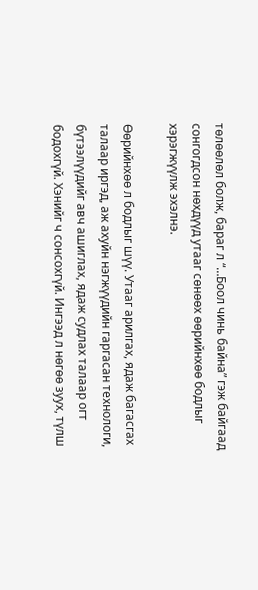төлөөлөл болж, бараг л “…Боол чинь байна” гэж байгаад сонгогдсон нөхдүүд утааг сөнөөх өөрийнхөө бодлыг хэрэгжүүлж эхэлнэ.

Өөрийнхөө л бодлыг шүү. Утааг арилгах, ядаж багасгах талаар иргэд, аж ахуйн нэгжүүдийн гаргасан технологи, бүтээлүүдийг авч ашиглах, ядаж судлах талаар огт бодохгүй. Хэнийг ч сонсохгүй. Ингээд л нөгөө зуух, түлш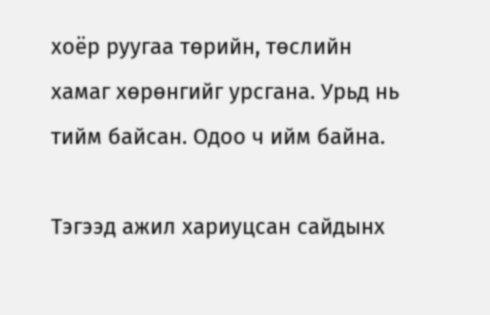хоёр руугаа төрийн, төслийн хамаг хөрөнгийг урсгана. Урьд нь тийм байсан. Одоо ч ийм байна.

Тэгээд ажил хариуцсан сайдынх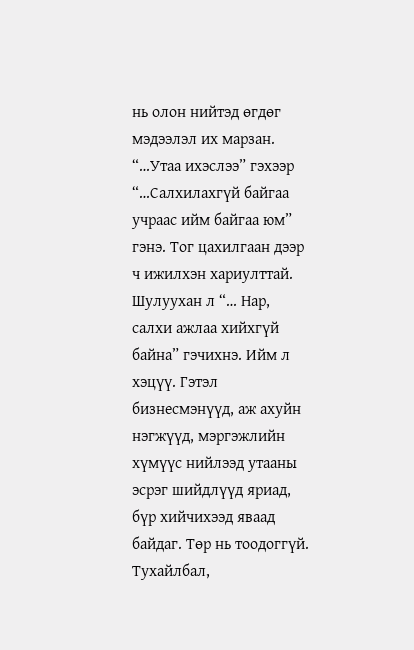нь олон нийтэд өгдөг мэдээлэл их марзан. “…Утаа ихэслээ” гэхээр “…Салхилахгүй байгаа учраас ийм байгаа юм” гэнэ. Тог цахилгаан дээр ч ижилхэн хариулттай. Шулуухан л “… Нар, салхи ажлаа хийхгүй байна” гэчихнэ. Ийм л хэцүү. Гэтэл бизнесмэнүүд, аж ахуйн нэгжүүд, мэргэжлийн хүмүүс нийлээд утааны эсрэг шийдлүүд яриад, бүр хийчихээд яваад байдаг. Төр нь тоодоггүй. Тухайлбал,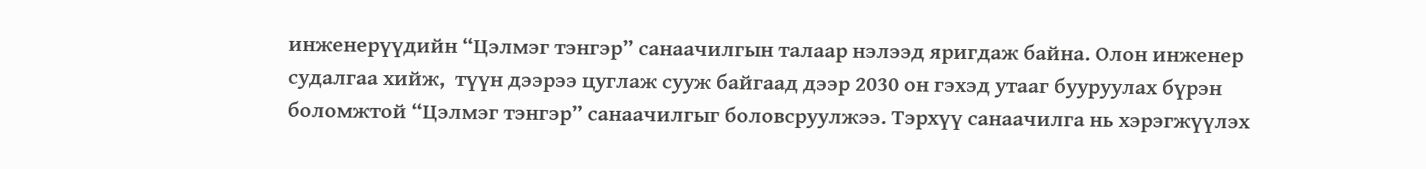инженерүүдийн “Цэлмэг тэнгэр” санаачилгын талаар нэлээд яригдаж байна. Олон инженер судалгаа хийж,  түүн дээрээ цуглаж сууж байгаад дээр 2030 он гэхэд утааг бууруулах бүрэн боломжтой “Цэлмэг тэнгэр” санаачилгыг боловсруулжээ. Тэрхүү санаачилга нь хэрэгжүүлэх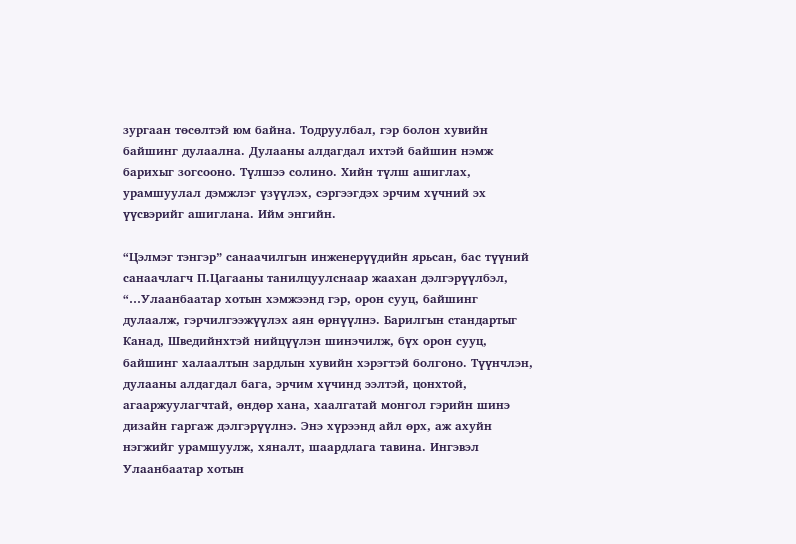зургаан төсөлтэй юм байна. Тодруулбал, гэр болон хувийн байшинг дулаална. Дулааны алдагдал ихтэй байшин нэмж барихыг зогсооно. Түлшээ солино. Хийн түлш ашиглах, урамшуулал дэмжлэг үзүүлэх, сэргээгдэх эрчим хүчний эх үүсвэрийг ашиглана. Ийм энгийн.

“Цэлмэг тэнгэр” санаачилгын инженерүүдийн ярьсан, бас түүний санаачлагч П.Цагааны танилцуулснаар жаахан дэлгэрүүлбэл, “…Улаанбаатар хотын хэмжээнд гэр, орон сууц, байшинг дулаалж, гэрчилгээжүүлэх аян өрнүүлнэ. Барилгын стандартыг Канад, Шведийнхтэй нийцүүлэн шинэчилж, бүх орон сууц, байшинг халаалтын зардлын хувийн хэрэгтэй болгоно. Түүнчлэн, дулааны алдагдал бага, эрчим хүчинд ээлтэй, цонхтой, агааржуулагчтай, өндөр хана, хаалгатай монгол гэрийн шинэ дизайн гаргаж дэлгэрүүлнэ. Энэ хүрээнд айл өрх, аж ахуйн нэгжийг урамшуулж, хяналт, шаардлага тавина. Ингэвэл Улаанбаатар хотын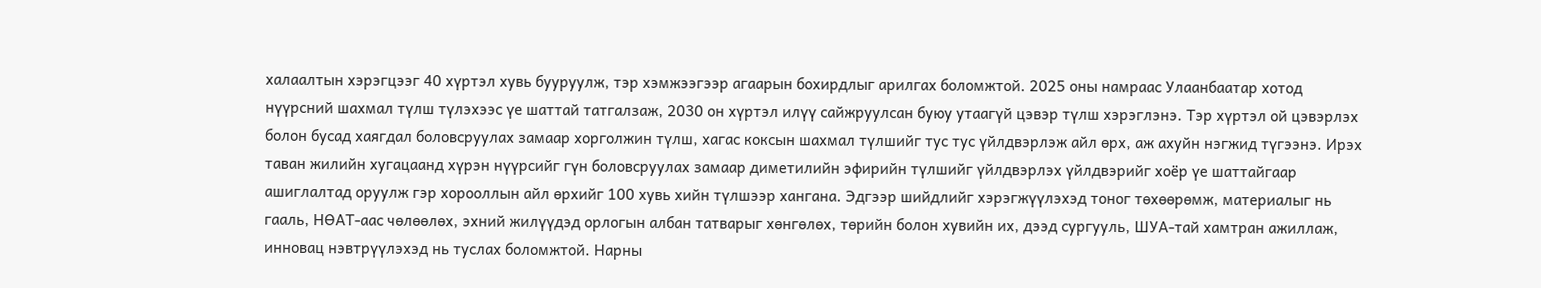халаалтын хэрэгцээг 40 хүртэл хувь бууруулж, тэр хэмжээгээр агаарын бохирдлыг арилгах боломжтой. 2025 оны намраас Улаанбаатар хотод нүүрсний шахмал түлш түлэхээс үе шаттай татгалзаж, 2030 он хүртэл илүү сайжруулсан буюу утаагүй цэвэр түлш хэрэглэнэ. Тэр хүртэл ой цэвэрлэх болон бусад хаягдал боловсруулах замаар хорголжин түлш, хагас коксын шахмал түлшийг тус тус үйлдвэрлэж айл өрх, аж ахуйн нэгжид түгээнэ. Ирэх таван жилийн хугацаанд хүрэн нүүрсийг гүн боловсруулах замаар диметилийн эфирийн түлшийг үйлдвэрлэх үйлдвэрийг хоёр үе шаттайгаар ашиглалтад оруулж гэр хорооллын айл өрхийг 100 хувь хийн түлшээр хангана. Эдгээр шийдлийг хэрэгжүүлэхэд тоног төхөөрөмж, материалыг нь гааль, НӨАТ-аас чөлөөлөх, эхний жилүүдэд орлогын албан татварыг хөнгөлөх, төрийн болон хувийн их, дээд сургууль, ШУА-тай хамтран ажиллаж, инновац нэвтрүүлэхэд нь туслах боломжтой. Нарны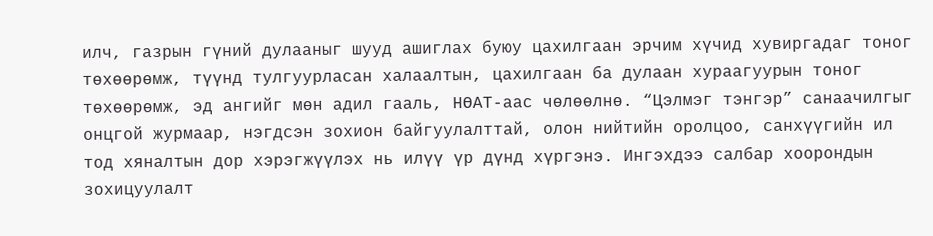илч, газрын гүний дулааныг шууд ашиглах буюу цахилгаан эрчим хүчид хувиргадаг тоног төхөөрөмж, түүнд тулгуурласан халаалтын, цахилгаан ба дулаан хураагуурын тоног төхөөрөмж, эд ангийг мөн адил гааль, НӨАТ-аас чөлөөлнө. “Цэлмэг тэнгэр” санаачилгыг онцгой журмаар, нэгдсэн зохион байгуулалттай, олон нийтийн оролцоо, санхүүгийн ил тод хяналтын дор хэрэгжүүлэх нь илүү үр дүнд хүргэнэ. Ингэхдээ салбар хоорондын зохицуулалт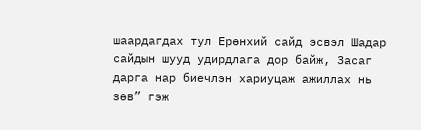шаардагдах тул Ерөнхий сайд эсвэл Шадар сайдын шууд удирдлага дор байж, Засаг дарга нар биечлэн хариуцаж ажиллах нь зөв” гэж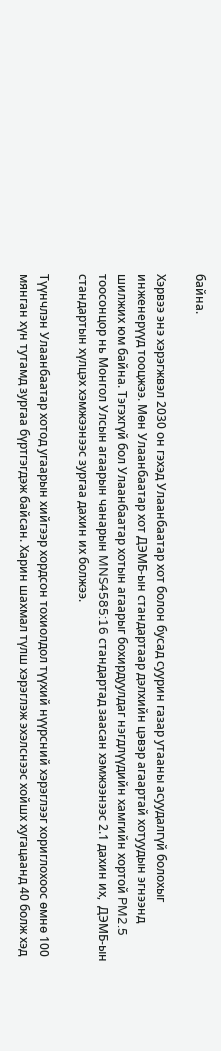байна.

Хэрвээ энэ хэрэгжвэл 2030 он гэхэд Улаанбаатар хот болон бусад суурин газар утааны асуудалгүй болохыг инженерүүд тооцжээ. Мөн Улаанбаатар хот ДЭМБ-ын стандартаар дэлхийн цэвэр агаартай хотуудын эгнээнд шилжих юм байна. Тэгэхгүй бол Улаанбаатар хотын агаарыг бохирдуулдаг нэгдлүүдийн хамгийн хортой PM2.5 тоосонцор нь Монгол Улсын агаарын чанарын MNS4585:16 стандартад заасан хэмжээнээс 2.1 дахин их,  ДЭМБ-ын стандартын хүлцэх хэмжээнээс зургаа дахин их болжээ.

Түүнчлэн Улаанбаатар хотод угаарын хийгээр хордсон тохиолдол түүхий нүүрсний хэрэглээг хориглохоос өмнө 100 мянган хүн тутамд зургаа бүртгэгдэж байсан. Харин шахмал түлш хэрэглэж эхэлснээс хойшх хугацаанд 40 болж хэд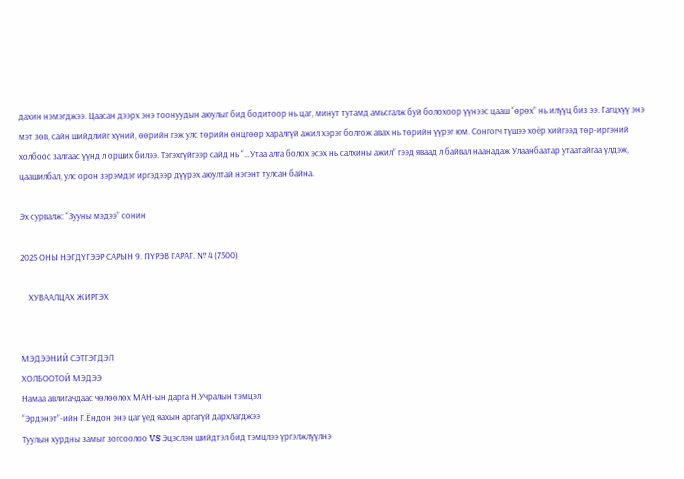дахин нэмэгджээ. Цаасан дээрх энэ тоонуудын аюулыг бид бодитоор нь цаг, минут тутамд амьсгалж буй болохоор үүнээс цааш “өрөх” нь илүүц биз ээ. Гагцхүү энэ мэт зөв, сайн шийдлийг хүний, өөрийн гэж улс төрийн өнцгөөр харалгүй ажил хэрэг болгож авах нь төрийн үүрэг юм. Сонгогч түшээ хоёр хийгээд төр-иргэний холбоос залгаас үүнд л орших билээ. Тэгэхгүйгээр сайд нь “…Утаа алга болох эсэх нь салхины ажил” гээд яваад л байвал наанадаж Улаанбаатар утаатайгаа үлдэж, цаашилбал, улс орон зэрэмдэг иргэдээр дүүрэх аюултай нэгэнт тулсан байна.

Эх сурвалж: “Зууны мэдээ” сонин

2025 ОНЫ НЭГДҮГЭЭР САРЫН 9. ПҮРЭВ ГАРАГ. № 4 (7500)

    ХУВААЛЦАХ ЖИРГЭХ


МЭДЭЭНИЙ СЭТГЭГДЭЛ
ХОЛБООТОЙ МЭДЭЭ
Намаа авлигачдаас чөлөөлөх МАН-ын дарга Н.Учралын тэмцэл
“Эрдэнэт”-ийн Г.Ёндон энэ цаг үед яахын аргагүй дархлагджээ
Туулын хурдны замыг зогсоолоо VS Эцэслэн шийдтэл бид тэмцлээ үргэлжлүүлнэ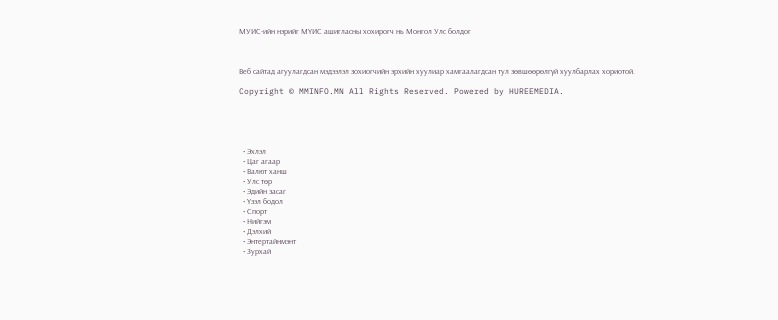МУИС-ийн нэрийг МҮИС ашигласны хохирогч нь Монгол Улс болдог



Веб сайтад агуулагдсан мэдээлэл зохиогчийн эрхийн хуулиар хамгаалагдсан тул зөвшөөрөлгүй хуулбарлах хориотой.

Copyright © MMINFO.MN All Rights Reserved. Powered by HUREEMEDIA.





  • Эхлэл
  • Цаг агаар
  • Валют ханш
  • Улс төр
  • Эдийн засаг
  • Үзэл бодол
  • Спорт
  • Нийгэм
  • Дэлхий
  • Энтертайнмэнт
  • Зурхай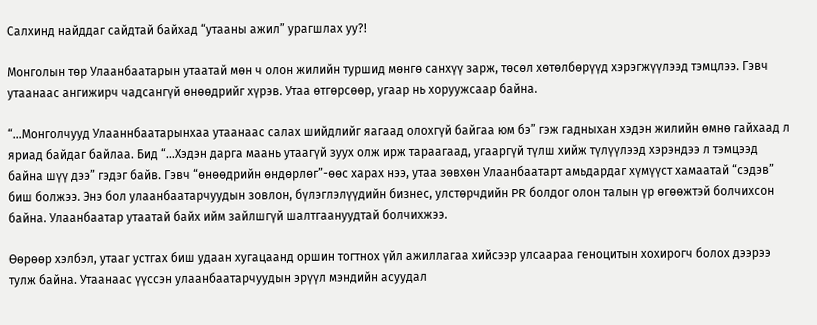Салхинд найддаг сайдтай байхад “утааны ажил” урагшлах уу?!

Монголын төр Улаанбаатарын утаатай мөн ч олон жилийн туршид мөнгө санхүү зарж, төсөл хөтөлбөрүүд хэрэгжүүлээд тэмцлээ. Гэвч утаанаас ангижирч чадсангүй өнөөдрийг хүрэв. Утаа өтгөрсөөр, угаар нь хоруужсаар байна.

“…Монголчууд Улааннбаатарынхаа утаанаас салах шийдлийг яагаад олохгүй байгаа юм бэ” гэж гадныхан хэдэн жилийн өмнө гайхаад л яриад байдаг байлаа. Бид “…Хэдэн дарга маань утаагүй зуух олж ирж тараагаад, угааргүй түлш хийж түлүүлээд хэрэндээ л тэмцээд байна шүү дээ” гэдэг байв. Гэвч “өнөөдрийн өндөрлөг”-өөс харах нээ, утаа зөвхөн Улаанбаатарт амьдардаг хүмүүст хамаатай “сэдэв” биш болжээ. Энэ бол улаанбаатарчуудын зовлон, бүлэглэлүүдийн бизнес, улстөрчдийн PR болдог олон талын үр өгөөжтэй болчихсон байна. Улаанбаатар утаатай байх ийм зайлшгүй шалтгаануудтай болчихжээ.

Өөрөөр хэлбэл, утааг устгах биш удаан хугацаанд оршин тогтнох үйл ажиллагаа хийсээр улсаараа геноцитын хохирогч болох дээрээ тулж байна. Утаанаас үүссэн улаанбаатарчуудын эрүүл мэндийн асуудал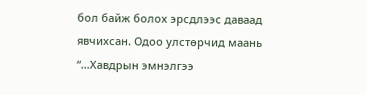бол байж болох эрсдлээс даваад явчихсан. Одоо улстөрчид маань “…Хавдрын эмнэлгээ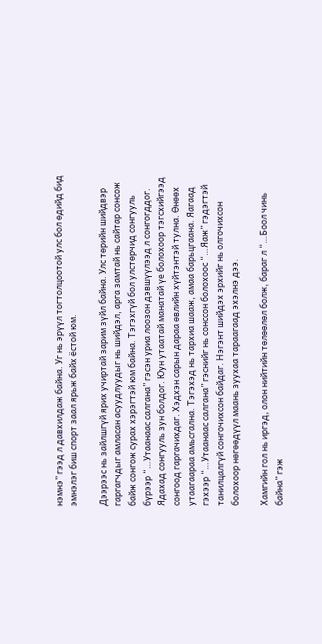нэмнэ” гээд л давхилдаж байна. Уг нь эрүүл тогтолцоотой улс бол өдийд бид эмнэлэг биш спорт заал ярьж байх ёстой юм.

Дээрээс нь зайлшгүй ярих учиртай зарим зүйл байна. Улс төрийн шийдвэр гаргагчдыг амласан асуудлуудыг нь шийдэл, арга замтай нь сайтар сонсож байж сонгож сурах хэрэгтэй юм байна. Тэгэхгүй бол улстөрчид сонгууль бүрээр “…Утаанаас салгана” гэсэн уриа лоозон дэвшүүлээд л сонгогддог. Ядахад сонгууль зун болдог. Юун утаатай манатай үе болохоор тэгсхийгээд сонгоод гаргачихдаг. Хэдхэн сарын дараа өвлийн хүйтэнтэй тулна. Өнөөх утаагаараа амьсгална. Тэгэхэд нь тархиа шааж, амаа барьцгаана. Яагаад гэхээр “…Утаанаас салгана” гэснийг нь сонссон болохоос “…Яаж” гэдэгтэй танилцалгүй сонгочихсон байдаг. Нэгэнт шийдэх эрхийг нь олгочихсон болохоор нөгөөдүүл маань зуухаа тараагаад эхэлнэ дээ.

Хамгийн гол нь иргэд, олон нийтийн төлөөлөл болж, бараг л “…Боол чинь байна” гэж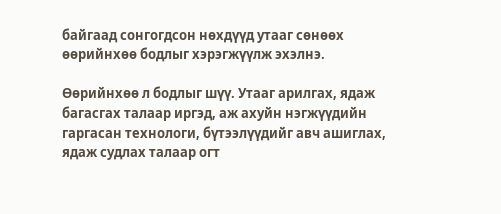байгаад сонгогдсон нөхдүүд утааг сөнөөх өөрийнхөө бодлыг хэрэгжүүлж эхэлнэ.

Өөрийнхөө л бодлыг шүү. Утааг арилгах, ядаж багасгах талаар иргэд, аж ахуйн нэгжүүдийн гаргасан технологи, бүтээлүүдийг авч ашиглах, ядаж судлах талаар огт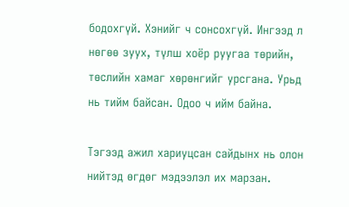бодохгүй. Хэнийг ч сонсохгүй. Ингээд л нөгөө зуух, түлш хоёр руугаа төрийн, төслийн хамаг хөрөнгийг урсгана. Урьд нь тийм байсан. Одоо ч ийм байна.

Тэгээд ажил хариуцсан сайдынх нь олон нийтэд өгдөг мэдээлэл их марзан.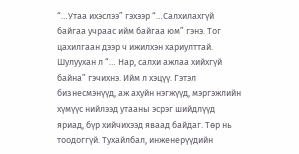“…Утаа ихэслээ” гэхээр “…Салхилахгүй байгаа учраас ийм байгаа юм” гэнэ. Тог цахилгаан дээр ч ижилхэн хариулттай. Шулуухан л “… Нар, салхи ажлаа хийхгүй байна” гэчихнэ. Ийм л хэцүү. Гэтэл бизнесмэнүүд, аж ахуйн нэгжүүд, мэргэжлийн хүмүүс нийлээд утааны эсрэг шийдлүүд яриад, бүр хийчихээд яваад байдаг. Төр нь тоодоггүй. Тухайлбал, инженерүүдийн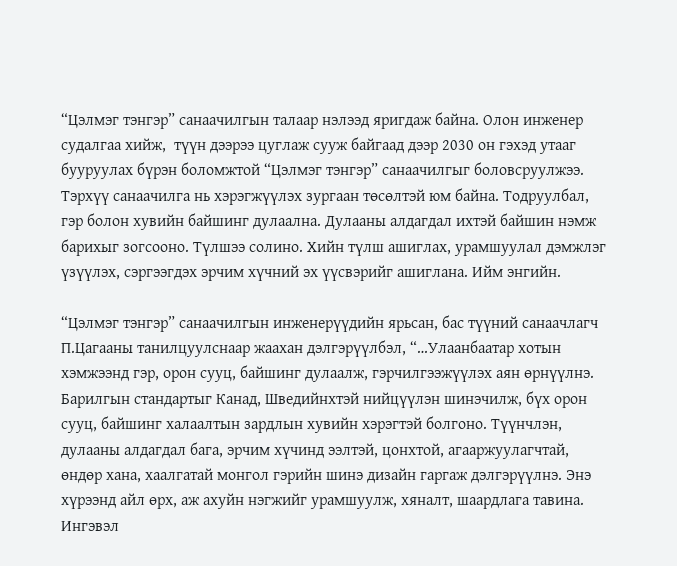“Цэлмэг тэнгэр” санаачилгын талаар нэлээд яригдаж байна. Олон инженер судалгаа хийж,  түүн дээрээ цуглаж сууж байгаад дээр 2030 он гэхэд утааг бууруулах бүрэн боломжтой “Цэлмэг тэнгэр” санаачилгыг боловсруулжээ. Тэрхүү санаачилга нь хэрэгжүүлэх зургаан төсөлтэй юм байна. Тодруулбал, гэр болон хувийн байшинг дулаална. Дулааны алдагдал ихтэй байшин нэмж барихыг зогсооно. Түлшээ солино. Хийн түлш ашиглах, урамшуулал дэмжлэг үзүүлэх, сэргээгдэх эрчим хүчний эх үүсвэрийг ашиглана. Ийм энгийн.

“Цэлмэг тэнгэр” санаачилгын инженерүүдийн ярьсан, бас түүний санаачлагч П.Цагааны танилцуулснаар жаахан дэлгэрүүлбэл, “…Улаанбаатар хотын хэмжээнд гэр, орон сууц, байшинг дулаалж, гэрчилгээжүүлэх аян өрнүүлнэ. Барилгын стандартыг Канад, Шведийнхтэй нийцүүлэн шинэчилж, бүх орон сууц, байшинг халаалтын зардлын хувийн хэрэгтэй болгоно. Түүнчлэн, дулааны алдагдал бага, эрчим хүчинд ээлтэй, цонхтой, агааржуулагчтай, өндөр хана, хаалгатай монгол гэрийн шинэ дизайн гаргаж дэлгэрүүлнэ. Энэ хүрээнд айл өрх, аж ахуйн нэгжийг урамшуулж, хяналт, шаардлага тавина. Ингэвэл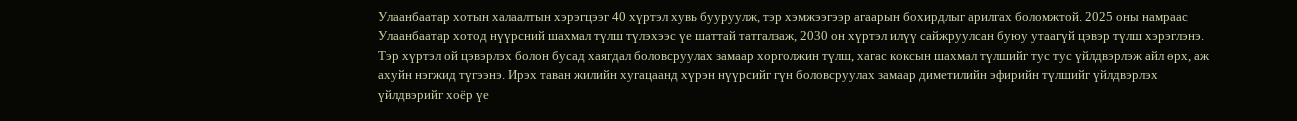Улаанбаатар хотын халаалтын хэрэгцээг 40 хүртэл хувь бууруулж, тэр хэмжээгээр агаарын бохирдлыг арилгах боломжтой. 2025 оны намраас Улаанбаатар хотод нүүрсний шахмал түлш түлэхээс үе шаттай татгалзаж, 2030 он хүртэл илүү сайжруулсан буюу утаагүй цэвэр түлш хэрэглэнэ. Тэр хүртэл ой цэвэрлэх болон бусад хаягдал боловсруулах замаар хорголжин түлш, хагас коксын шахмал түлшийг тус тус үйлдвэрлэж айл өрх, аж ахуйн нэгжид түгээнэ. Ирэх таван жилийн хугацаанд хүрэн нүүрсийг гүн боловсруулах замаар диметилийн эфирийн түлшийг үйлдвэрлэх үйлдвэрийг хоёр үе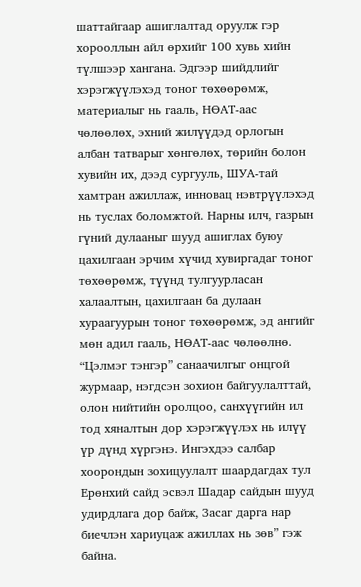шаттайгаар ашиглалтад оруулж гэр хорооллын айл өрхийг 100 хувь хийн түлшээр хангана. Эдгээр шийдлийг хэрэгжүүлэхэд тоног төхөөрөмж, материалыг нь гааль, НӨАТ-аас чөлөөлөх, эхний жилүүдэд орлогын албан татварыг хөнгөлөх, төрийн болон хувийн их, дээд сургууль, ШУА-тай хамтран ажиллаж, инновац нэвтрүүлэхэд нь туслах боломжтой. Нарны илч, газрын гүний дулааныг шууд ашиглах буюу цахилгаан эрчим хүчид хувиргадаг тоног төхөөрөмж, түүнд тулгуурласан халаалтын, цахилгаан ба дулаан хураагуурын тоног төхөөрөмж, эд ангийг мөн адил гааль, НӨАТ-аас чөлөөлнө. “Цэлмэг тэнгэр” санаачилгыг онцгой журмаар, нэгдсэн зохион байгуулалттай, олон нийтийн оролцоо, санхүүгийн ил тод хяналтын дор хэрэгжүүлэх нь илүү үр дүнд хүргэнэ. Ингэхдээ салбар хоорондын зохицуулалт шаардагдах тул Ерөнхий сайд эсвэл Шадар сайдын шууд удирдлага дор байж, Засаг дарга нар биечлэн хариуцаж ажиллах нь зөв” гэж байна.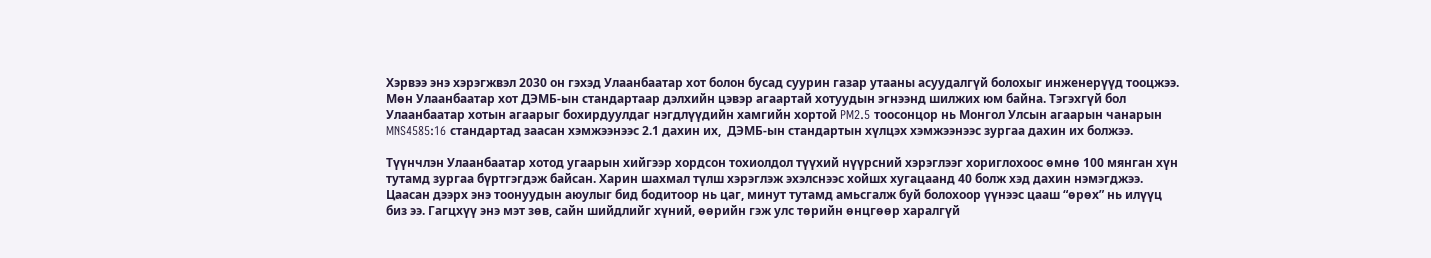Хэрвээ энэ хэрэгжвэл 2030 он гэхэд Улаанбаатар хот болон бусад суурин газар утааны асуудалгүй болохыг инженерүүд тооцжээ. Мөн Улаанбаатар хот ДЭМБ-ын стандартаар дэлхийн цэвэр агаартай хотуудын эгнээнд шилжих юм байна. Тэгэхгүй бол Улаанбаатар хотын агаарыг бохирдуулдаг нэгдлүүдийн хамгийн хортой PM2.5 тоосонцор нь Монгол Улсын агаарын чанарын MNS4585:16 стандартад заасан хэмжээнээс 2.1 дахин их,  ДЭМБ-ын стандартын хүлцэх хэмжээнээс зургаа дахин их болжээ.

Түүнчлэн Улаанбаатар хотод угаарын хийгээр хордсон тохиолдол түүхий нүүрсний хэрэглээг хориглохоос өмнө 100 мянган хүн тутамд зургаа бүртгэгдэж байсан. Харин шахмал түлш хэрэглэж эхэлснээс хойшх хугацаанд 40 болж хэд дахин нэмэгджээ. Цаасан дээрх энэ тоонуудын аюулыг бид бодитоор нь цаг, минут тутамд амьсгалж буй болохоор үүнээс цааш “өрөх” нь илүүц биз ээ. Гагцхүү энэ мэт зөв, сайн шийдлийг хүний, өөрийн гэж улс төрийн өнцгөөр харалгүй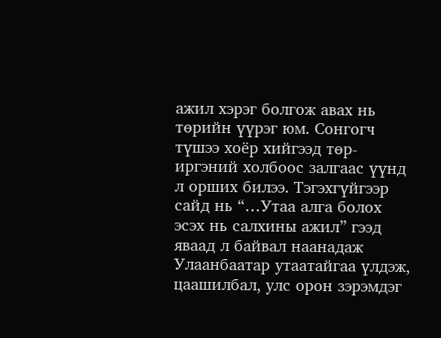ажил хэрэг болгож авах нь төрийн үүрэг юм. Сонгогч түшээ хоёр хийгээд төр-иргэний холбоос залгаас үүнд л орших билээ. Тэгэхгүйгээр сайд нь “…Утаа алга болох эсэх нь салхины ажил” гээд яваад л байвал наанадаж Улаанбаатар утаатайгаа үлдэж, цаашилбал, улс орон зэрэмдэг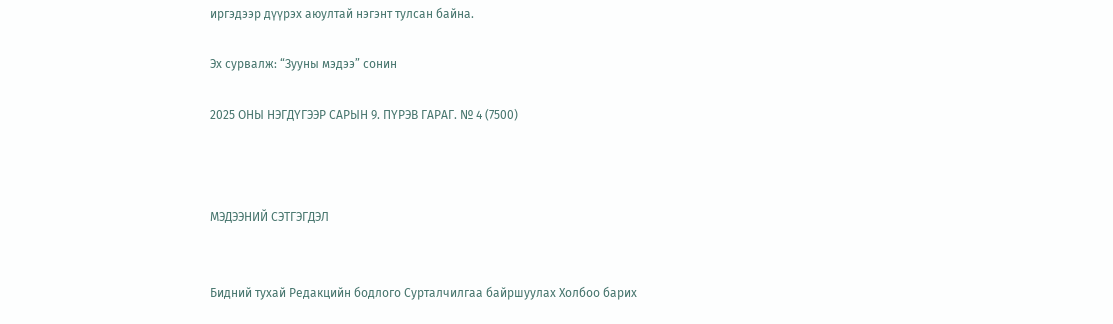иргэдээр дүүрэх аюултай нэгэнт тулсан байна.

Эх сурвалж: “Зууны мэдээ” сонин

2025 ОНЫ НЭГДҮГЭЭР САРЫН 9. ПҮРЭВ ГАРАГ. № 4 (7500)



МЭДЭЭНИЙ СЭТГЭГДЭЛ


Бидний тухай Редакцийн бодлого Сурталчилгаа байршуулах Холбоо барих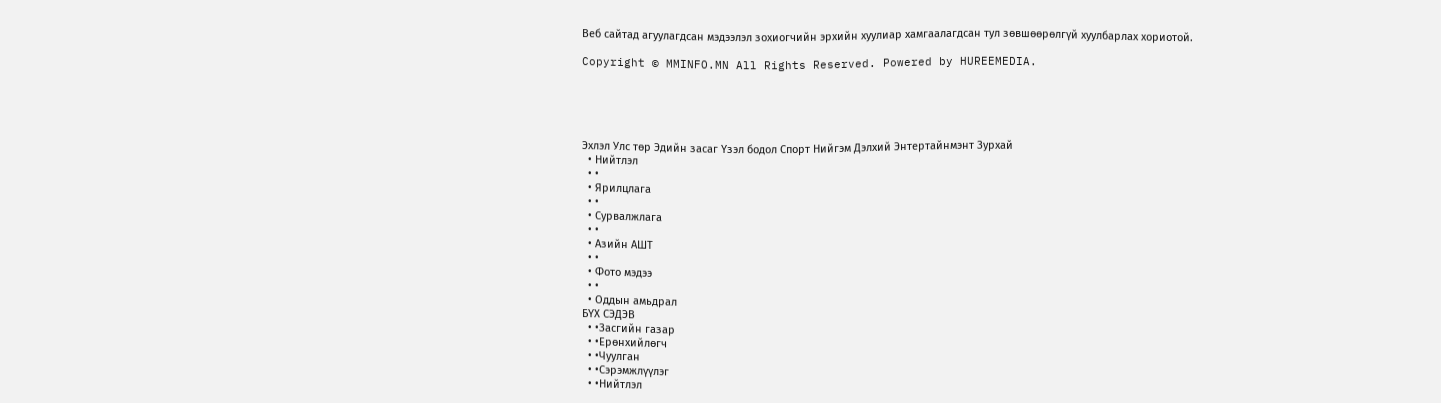Веб сайтад агуулагдсан мэдээлэл зохиогчийн эрхийн хуулиар хамгаалагдсан тул зөвшөөрөлгүй хуулбарлах хориотой.

Copyright © MMINFO.MN All Rights Reserved. Powered by HUREEMEDIA.





Эхлэл Улс төр Эдийн засаг Үзэл бодол Спорт Нийгэм Дэлхий Энтертайнмэнт Зурхай
  • Нийтлэл
  • •
  • Ярилцлага
  • •
  • Сурвалжлага
  • •
  • Азийн АШТ
  • •
  • Фото мэдээ
  • •
  • Оддын амьдрал
БҮХ СЭДЭВ
  • •Засгийн газар
  • •Ерөнхийлөгч
  • •Чуулган
  • •Сэрэмжлүүлэг
  • •Нийтлэл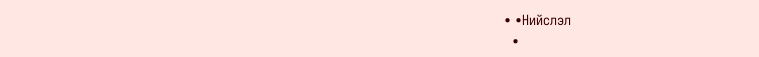• •Нийслэл
  •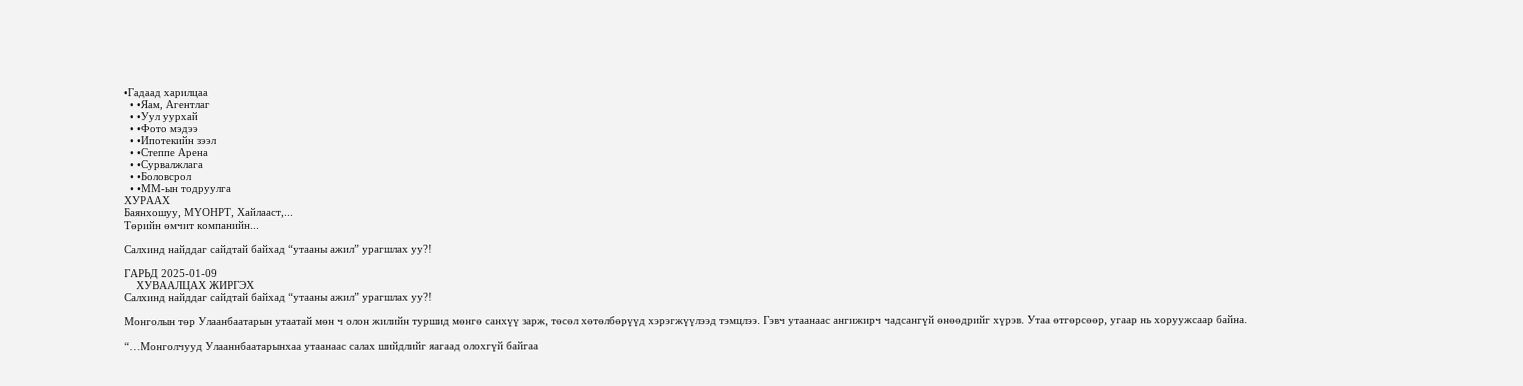•Гадаад харилцаа
  • •Яам, Агентлаг
  • •Уул уурхай
  • •Фото мэдээ
  • •Ипотекийн зээл
  • •Степпе Арена
  • •Сурвалжлага
  • •Боловсрол
  • •ММ-ын тодруулга
ХУРААХ
Баянхошуу, МҮОНРТ, Хайлааст,...
Төрийн өмчит компанийн...

Салхинд найддаг сайдтай байхад “утааны ажил” урагшлах уу?!

ГАРЬД 2025-01-09
    ХУВААЛЦАХ ЖИРГЭХ
Салхинд найддаг сайдтай байхад “утааны ажил” урагшлах уу?!

Монголын төр Улаанбаатарын утаатай мөн ч олон жилийн туршид мөнгө санхүү зарж, төсөл хөтөлбөрүүд хэрэгжүүлээд тэмцлээ. Гэвч утаанаас ангижирч чадсангүй өнөөдрийг хүрэв. Утаа өтгөрсөөр, угаар нь хоруужсаар байна.

“…Монголчууд Улааннбаатарынхаа утаанаас салах шийдлийг яагаад олохгүй байгаа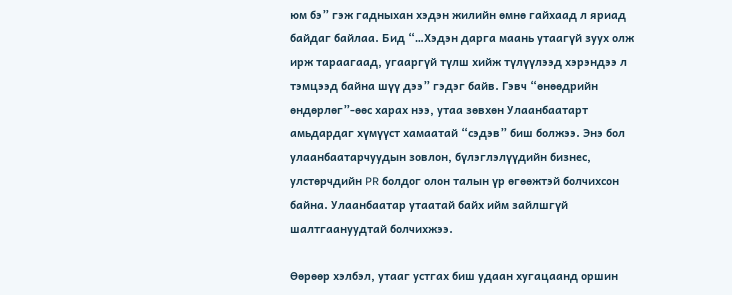юм бэ” гэж гадныхан хэдэн жилийн өмнө гайхаад л яриад байдаг байлаа. Бид “…Хэдэн дарга маань утаагүй зуух олж ирж тараагаад, угааргүй түлш хийж түлүүлээд хэрэндээ л тэмцээд байна шүү дээ” гэдэг байв. Гэвч “өнөөдрийн өндөрлөг”-өөс харах нээ, утаа зөвхөн Улаанбаатарт амьдардаг хүмүүст хамаатай “сэдэв” биш болжээ. Энэ бол улаанбаатарчуудын зовлон, бүлэглэлүүдийн бизнес, улстөрчдийн PR болдог олон талын үр өгөөжтэй болчихсон байна. Улаанбаатар утаатай байх ийм зайлшгүй шалтгаануудтай болчихжээ.

Өөрөөр хэлбэл, утааг устгах биш удаан хугацаанд оршин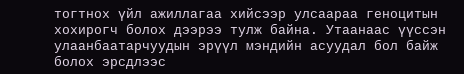тогтнох үйл ажиллагаа хийсээр улсаараа геноцитын хохирогч болох дээрээ тулж байна. Утаанаас үүссэн улаанбаатарчуудын эрүүл мэндийн асуудал бол байж болох эрсдлээс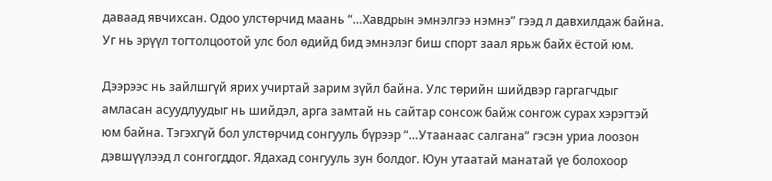даваад явчихсан. Одоо улстөрчид маань “…Хавдрын эмнэлгээ нэмнэ” гээд л давхилдаж байна. Уг нь эрүүл тогтолцоотой улс бол өдийд бид эмнэлэг биш спорт заал ярьж байх ёстой юм.

Дээрээс нь зайлшгүй ярих учиртай зарим зүйл байна. Улс төрийн шийдвэр гаргагчдыг амласан асуудлуудыг нь шийдэл, арга замтай нь сайтар сонсож байж сонгож сурах хэрэгтэй юм байна. Тэгэхгүй бол улстөрчид сонгууль бүрээр “…Утаанаас салгана” гэсэн уриа лоозон дэвшүүлээд л сонгогддог. Ядахад сонгууль зун болдог. Юун утаатай манатай үе болохоор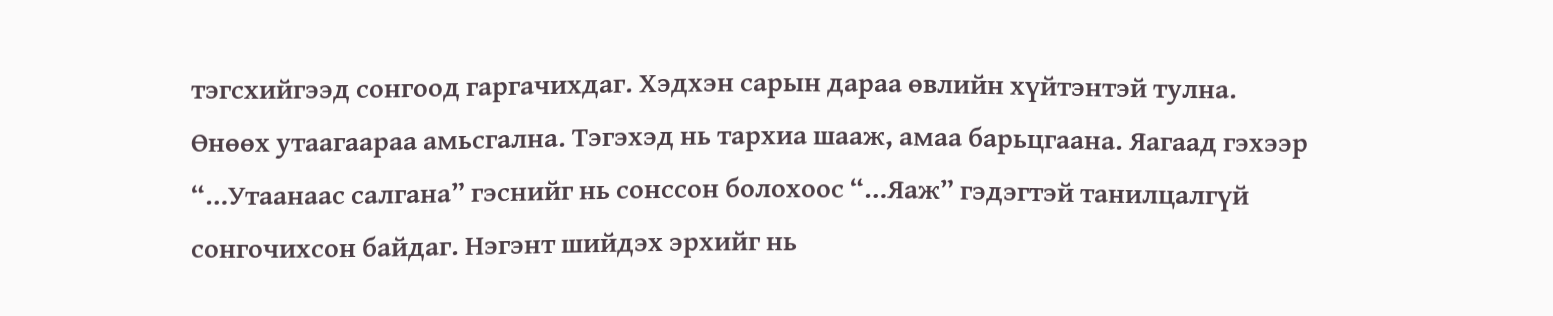тэгсхийгээд сонгоод гаргачихдаг. Хэдхэн сарын дараа өвлийн хүйтэнтэй тулна. Өнөөх утаагаараа амьсгална. Тэгэхэд нь тархиа шааж, амаа барьцгаана. Яагаад гэхээр “…Утаанаас салгана” гэснийг нь сонссон болохоос “…Яаж” гэдэгтэй танилцалгүй сонгочихсон байдаг. Нэгэнт шийдэх эрхийг нь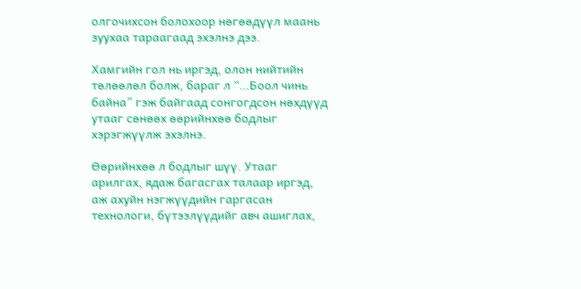олгочихсон болохоор нөгөөдүүл маань зуухаа тараагаад эхэлнэ дээ.

Хамгийн гол нь иргэд, олон нийтийн төлөөлөл болж, бараг л “…Боол чинь байна” гэж байгаад сонгогдсон нөхдүүд утааг сөнөөх өөрийнхөө бодлыг хэрэгжүүлж эхэлнэ.

Өөрийнхөө л бодлыг шүү. Утааг арилгах, ядаж багасгах талаар иргэд, аж ахуйн нэгжүүдийн гаргасан технологи, бүтээлүүдийг авч ашиглах,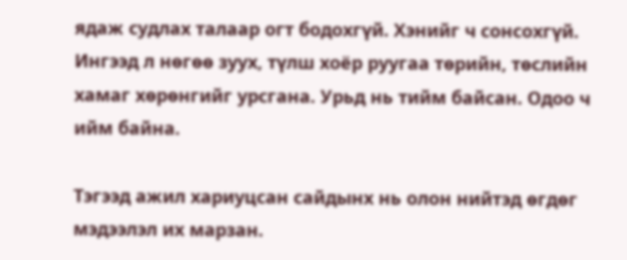ядаж судлах талаар огт бодохгүй. Хэнийг ч сонсохгүй. Ингээд л нөгөө зуух, түлш хоёр руугаа төрийн, төслийн хамаг хөрөнгийг урсгана. Урьд нь тийм байсан. Одоо ч ийм байна.

Тэгээд ажил хариуцсан сайдынх нь олон нийтэд өгдөг мэдээлэл их марзан.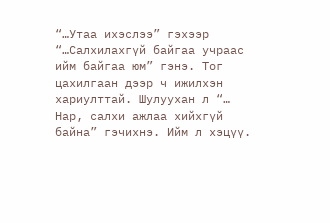“…Утаа ихэслээ” гэхээр “…Салхилахгүй байгаа учраас ийм байгаа юм” гэнэ. Тог цахилгаан дээр ч ижилхэн хариулттай. Шулуухан л “… Нар, салхи ажлаа хийхгүй байна” гэчихнэ. Ийм л хэцүү.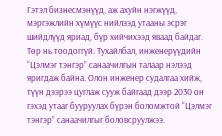Гэтэл бизнесмэнүүд, аж ахуйн нэгжүүд, мэргэжлийн хүмүүс нийлээд утааны эсрэг шийдлүүд яриад, бүр хийчихээд яваад байдаг. Төр нь тоодоггүй. Тухайлбал, инженерүүдийн “Цэлмэг тэнгэр” санаачилгын талаар нэлээд яригдаж байна. Олон инженер судалгаа хийж,  түүн дээрээ цуглаж сууж байгаад дээр 2030 он гэхэд утааг бууруулах бүрэн боломжтой “Цэлмэг тэнгэр” санаачилгыг боловсруулжээ.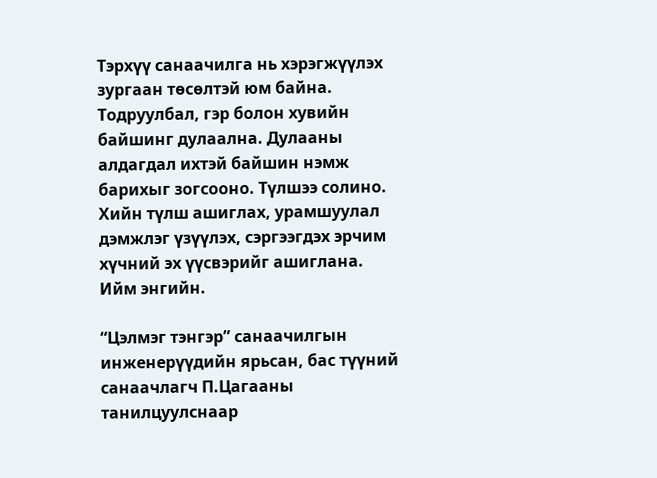Тэрхүү санаачилга нь хэрэгжүүлэх зургаан төсөлтэй юм байна. Тодруулбал, гэр болон хувийн байшинг дулаална. Дулааны алдагдал ихтэй байшин нэмж барихыг зогсооно. Түлшээ солино. Хийн түлш ашиглах, урамшуулал дэмжлэг үзүүлэх, сэргээгдэх эрчим хүчний эх үүсвэрийг ашиглана. Ийм энгийн.

“Цэлмэг тэнгэр” санаачилгын инженерүүдийн ярьсан, бас түүний санаачлагч П.Цагааны танилцуулснаар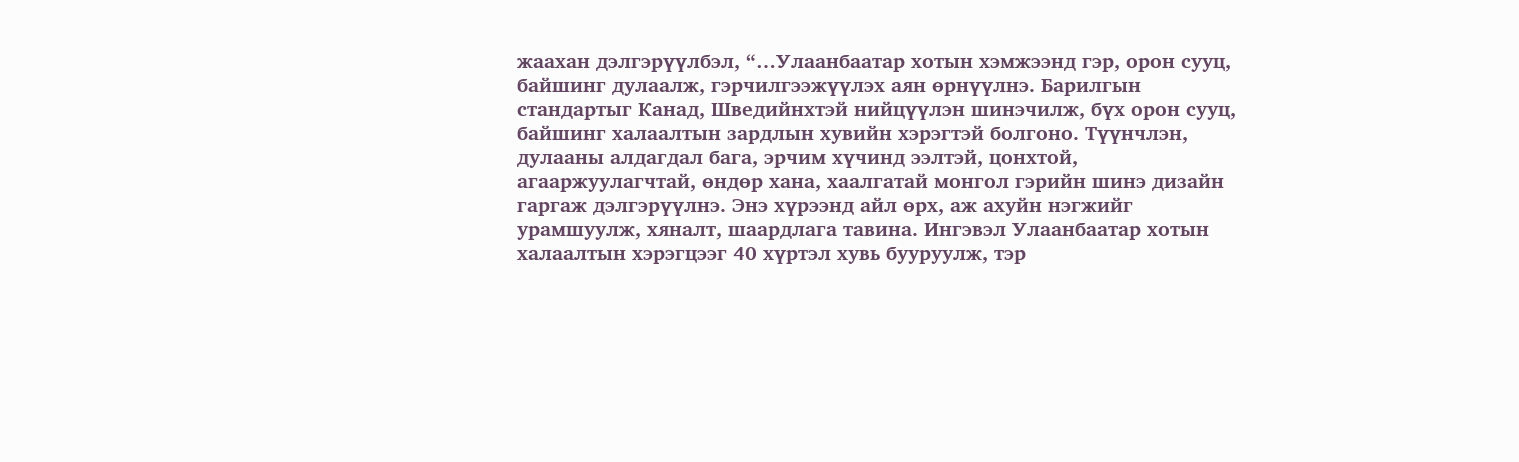жаахан дэлгэрүүлбэл, “…Улаанбаатар хотын хэмжээнд гэр, орон сууц, байшинг дулаалж, гэрчилгээжүүлэх аян өрнүүлнэ. Барилгын стандартыг Канад, Шведийнхтэй нийцүүлэн шинэчилж, бүх орон сууц, байшинг халаалтын зардлын хувийн хэрэгтэй болгоно. Түүнчлэн, дулааны алдагдал бага, эрчим хүчинд ээлтэй, цонхтой, агааржуулагчтай, өндөр хана, хаалгатай монгол гэрийн шинэ дизайн гаргаж дэлгэрүүлнэ. Энэ хүрээнд айл өрх, аж ахуйн нэгжийг урамшуулж, хяналт, шаардлага тавина. Ингэвэл Улаанбаатар хотын халаалтын хэрэгцээг 40 хүртэл хувь бууруулж, тэр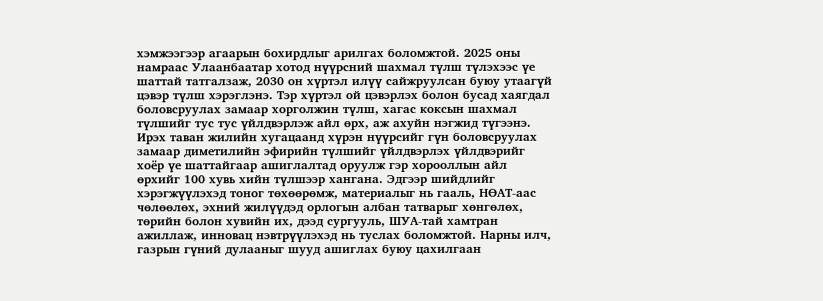хэмжээгээр агаарын бохирдлыг арилгах боломжтой. 2025 оны намраас Улаанбаатар хотод нүүрсний шахмал түлш түлэхээс үе шаттай татгалзаж, 2030 он хүртэл илүү сайжруулсан буюу утаагүй цэвэр түлш хэрэглэнэ. Тэр хүртэл ой цэвэрлэх болон бусад хаягдал боловсруулах замаар хорголжин түлш, хагас коксын шахмал түлшийг тус тус үйлдвэрлэж айл өрх, аж ахуйн нэгжид түгээнэ. Ирэх таван жилийн хугацаанд хүрэн нүүрсийг гүн боловсруулах замаар диметилийн эфирийн түлшийг үйлдвэрлэх үйлдвэрийг хоёр үе шаттайгаар ашиглалтад оруулж гэр хорооллын айл өрхийг 100 хувь хийн түлшээр хангана. Эдгээр шийдлийг хэрэгжүүлэхэд тоног төхөөрөмж, материалыг нь гааль, НӨАТ-аас чөлөөлөх, эхний жилүүдэд орлогын албан татварыг хөнгөлөх, төрийн болон хувийн их, дээд сургууль, ШУА-тай хамтран ажиллаж, инновац нэвтрүүлэхэд нь туслах боломжтой. Нарны илч, газрын гүний дулааныг шууд ашиглах буюу цахилгаан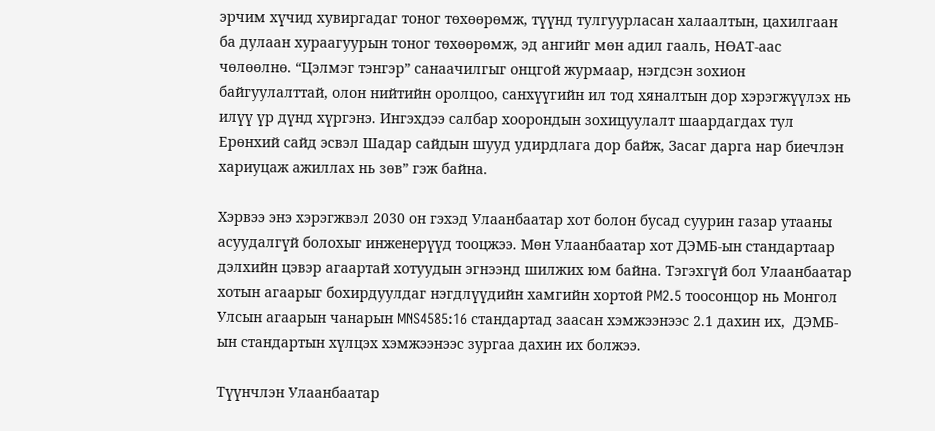эрчим хүчид хувиргадаг тоног төхөөрөмж, түүнд тулгуурласан халаалтын, цахилгаан ба дулаан хураагуурын тоног төхөөрөмж, эд ангийг мөн адил гааль, НӨАТ-аас чөлөөлнө. “Цэлмэг тэнгэр” санаачилгыг онцгой журмаар, нэгдсэн зохион байгуулалттай, олон нийтийн оролцоо, санхүүгийн ил тод хяналтын дор хэрэгжүүлэх нь илүү үр дүнд хүргэнэ. Ингэхдээ салбар хоорондын зохицуулалт шаардагдах тул Ерөнхий сайд эсвэл Шадар сайдын шууд удирдлага дор байж, Засаг дарга нар биечлэн хариуцаж ажиллах нь зөв” гэж байна.

Хэрвээ энэ хэрэгжвэл 2030 он гэхэд Улаанбаатар хот болон бусад суурин газар утааны асуудалгүй болохыг инженерүүд тооцжээ. Мөн Улаанбаатар хот ДЭМБ-ын стандартаар дэлхийн цэвэр агаартай хотуудын эгнээнд шилжих юм байна. Тэгэхгүй бол Улаанбаатар хотын агаарыг бохирдуулдаг нэгдлүүдийн хамгийн хортой PM2.5 тоосонцор нь Монгол Улсын агаарын чанарын MNS4585:16 стандартад заасан хэмжээнээс 2.1 дахин их,  ДЭМБ-ын стандартын хүлцэх хэмжээнээс зургаа дахин их болжээ.

Түүнчлэн Улаанбаатар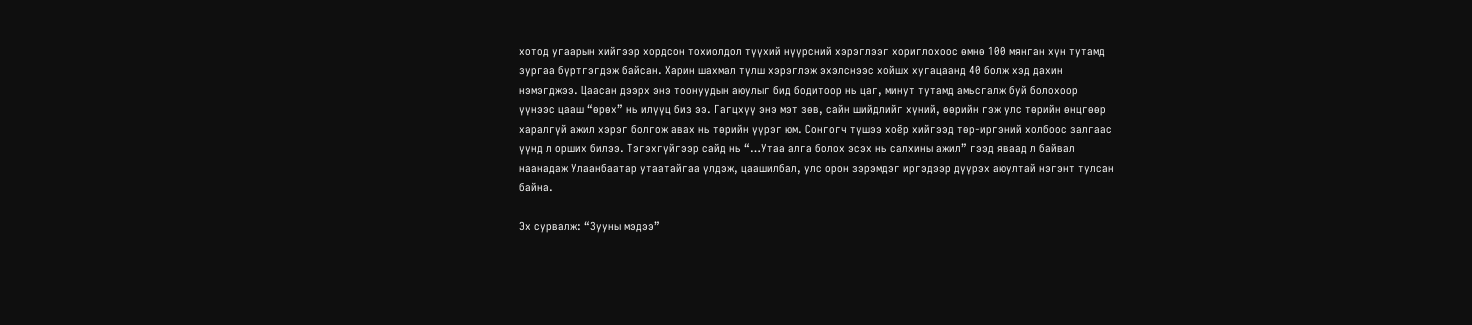хотод угаарын хийгээр хордсон тохиолдол түүхий нүүрсний хэрэглээг хориглохоос өмнө 100 мянган хүн тутамд зургаа бүртгэгдэж байсан. Харин шахмал түлш хэрэглэж эхэлснээс хойшх хугацаанд 40 болж хэд дахин нэмэгджээ. Цаасан дээрх энэ тоонуудын аюулыг бид бодитоор нь цаг, минут тутамд амьсгалж буй болохоор үүнээс цааш “өрөх” нь илүүц биз ээ. Гагцхүү энэ мэт зөв, сайн шийдлийг хүний, өөрийн гэж улс төрийн өнцгөөр харалгүй ажил хэрэг болгож авах нь төрийн үүрэг юм. Сонгогч түшээ хоёр хийгээд төр-иргэний холбоос залгаас үүнд л орших билээ. Тэгэхгүйгээр сайд нь “…Утаа алга болох эсэх нь салхины ажил” гээд яваад л байвал наанадаж Улаанбаатар утаатайгаа үлдэж, цаашилбал, улс орон зэрэмдэг иргэдээр дүүрэх аюултай нэгэнт тулсан байна.

Эх сурвалж: “Зууны мэдээ”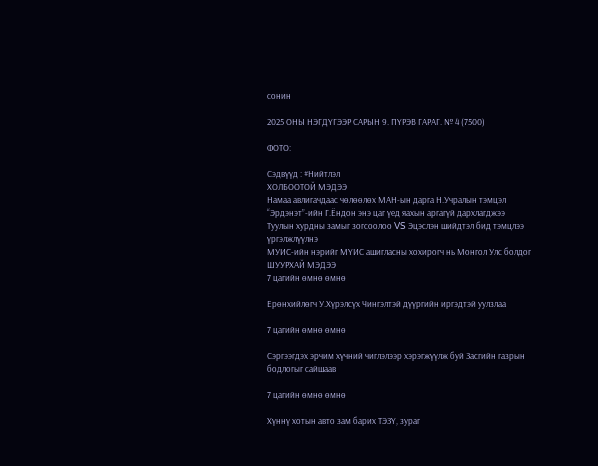сонин

2025 ОНЫ НЭГДҮГЭЭР САРЫН 9. ПҮРЭВ ГАРАГ. № 4 (7500)

ФОТО:

Сэдвүүд : #Нийтлэл
ХОЛБООТОЙ МЭДЭЭ
Намаа авлигачдаас чөлөөлөх МАН-ын дарга Н.Учралын тэмцэл
“Эрдэнэт”-ийн Г.Ёндон энэ цаг үед яахын аргагүй дархлагджээ
Туулын хурдны замыг зогсоолоо VS Эцэслэн шийдтэл бид тэмцлээ үргэлжлүүлнэ
МУИС-ийн нэрийг МҮИС ашигласны хохирогч нь Монгол Улс болдог
ШУУРХАЙ МЭДЭЭ
7 цагийн өмнө өмнө

Ерөнхийлөгч У.Хүрэлсүх Чингэлтэй дүүргийн иргэдтэй уулзлаа

7 цагийн өмнө өмнө

Сэргээгдэх эрчим хүчний чиглэлээр хэрэгжүүлж буй Засгийн газрын бодлогыг сайшаав

7 цагийн өмнө өмнө

Хүннү хотын авто зам барих ТЭЗҮ, зураг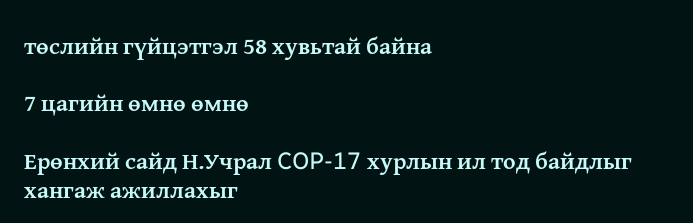төслийн гүйцэтгэл 58 хувьтай байна

7 цагийн өмнө өмнө

Ерөнхий сайд Н.Учрал COP-17 хурлын ил тод байдлыг хангаж ажиллахыг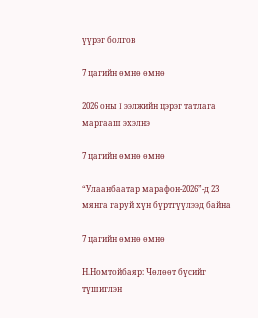үүрэг болгов

7 цагийн өмнө өмнө

2026 оны I ээлжийн цэрэг татлага маргааш эхэлнэ

7 цагийн өмнө өмнө

“Улаанбаатар марафон-2026”-д 23 мянга гаруй хүн бүртгүүлээд байна

7 цагийн өмнө өмнө

Н.Номтойбаяр: Чөлөөт бүсийг түшиглэн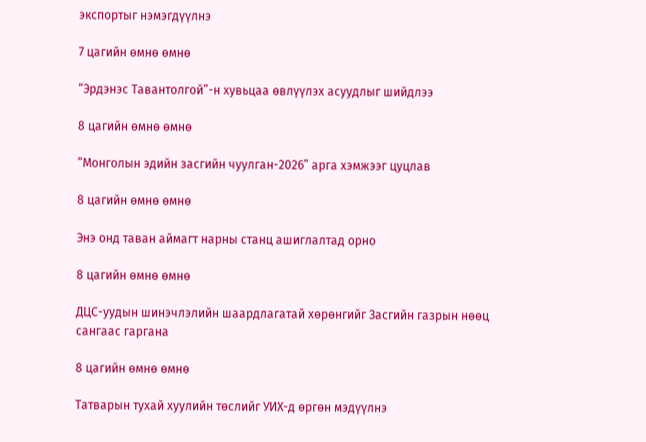экспортыг нэмэгдүүлнэ

7 цагийн өмнө өмнө

“Эрдэнэс Тавантолгой”-н хувьцаа өвлүүлэх асуудлыг шийдлээ

8 цагийн өмнө өмнө

“Монголын эдийн засгийн чуулган-2026” арга хэмжээг цуцлав

8 цагийн өмнө өмнө

Энэ онд таван аймагт нарны станц ашиглалтад орно

8 цагийн өмнө өмнө

ДЦС-уудын шинэчлэлийн шаардлагатай хөрөнгийг Засгийн газрын нөөц сангаас гаргана

8 цагийн өмнө өмнө

Татварын тухай хуулийн төслийг УИХ-д өргөн мэдүүлнэ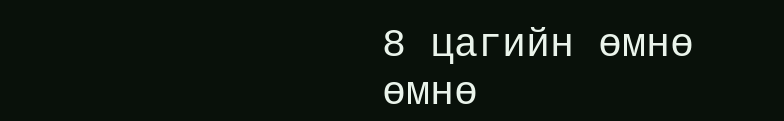8 цагийн өмнө өмнө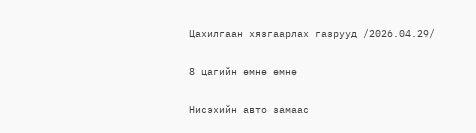Цахилгаан хязгаарлах газрууд /2026.04.29/

8 цагийн өмнө өмнө

Нисэхийн авто замаас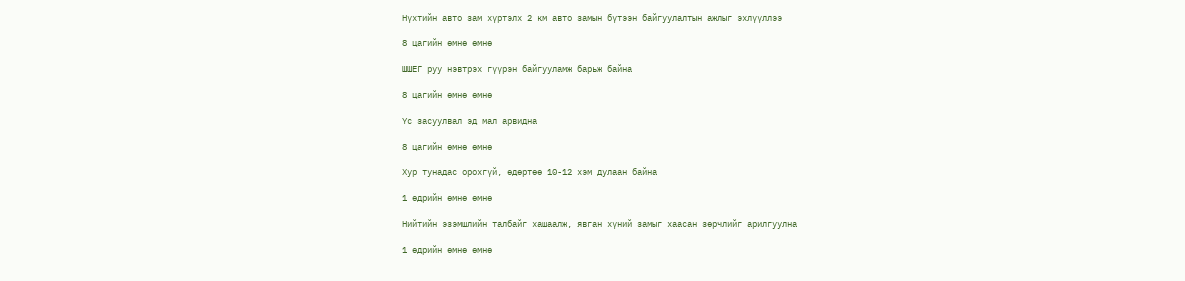Нүхтийн авто зам хүртэлх 2 км авто замын бүтээн байгуулалтын ажлыг эхлүүллээ

8 цагийн өмнө өмнө

ШШЕГ руу нэвтрэх гүүрэн байгууламж барьж байна

8 цагийн өмнө өмнө

Үс засуулвал эд мал арвидна

8 цагийн өмнө өмнө

Хур тунадас орохгүй, өдөртөө 10-12 хэм дулаан байна

1 өдрийн өмнө өмнө

Нийтийн эзэмшлийн талбайг хашаалж, явган хүний замыг хаасан зөрчлийг арилгуулна

1 өдрийн өмнө өмнө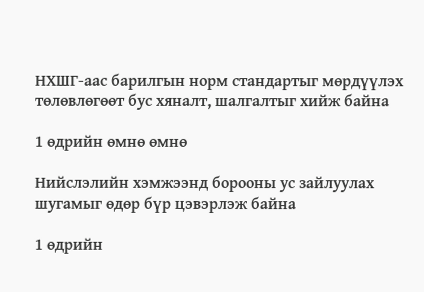НХШГ-аас барилгын норм стандартыг мөрдүүлэх төлөвлөгөөт бус хяналт, шалгалтыг хийж байна

1 өдрийн өмнө өмнө

Нийслэлийн хэмжээнд борооны ус зайлуулах шугамыг өдөр бүр цэвэрлэж байна

1 өдрийн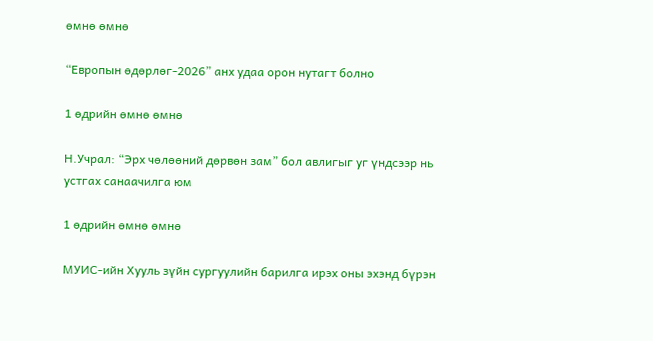өмнө өмнө

“Европын өдөрлөг-2026” анх удаа орон нутагт болно

1 өдрийн өмнө өмнө

Н.Учрал: “Эрх чөлөөний дөрвөн зам” бол авлигыг уг үндсээр нь устгах санаачилга юм

1 өдрийн өмнө өмнө

МУИС-ийн Хууль зүйн сургуулийн барилга ирэх оны эхэнд бүрэн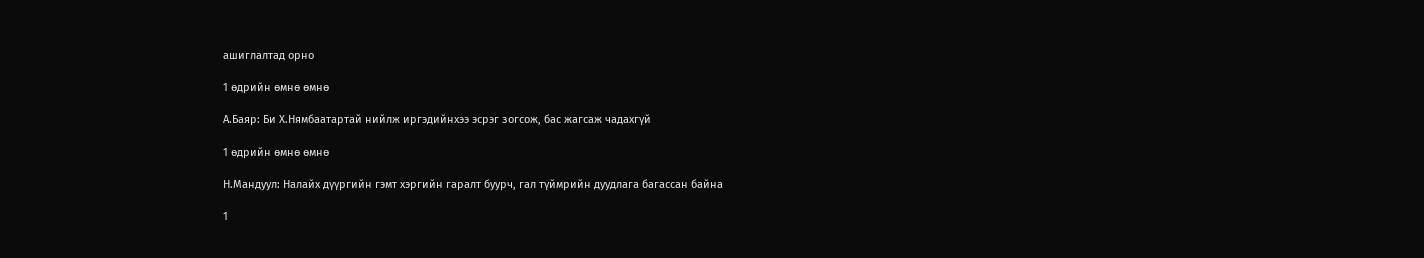ашиглалтад орно

1 өдрийн өмнө өмнө

А.Баяр: Би Х.Нямбаатартай нийлж иргэдийнхээ эсрэг зогсож, бас жагсаж чадахгүй

1 өдрийн өмнө өмнө

Н.Мандуул: Налайх дүүргийн гэмт хэргийн гаралт буурч, гал түймрийн дуудлага багассан байна

1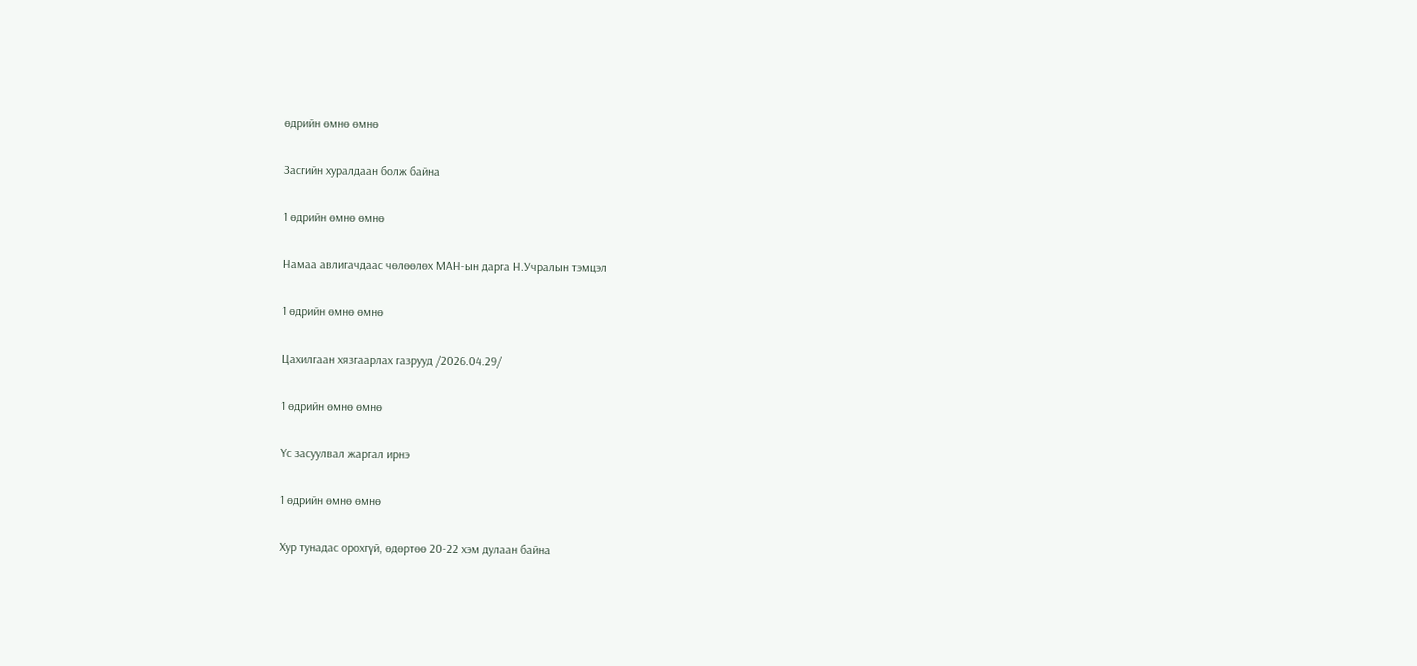өдрийн өмнө өмнө

Засгийн хуралдаан болж байна

1 өдрийн өмнө өмнө

Намаа авлигачдаас чөлөөлөх МАН-ын дарга Н.Учралын тэмцэл

1 өдрийн өмнө өмнө

Цахилгаан хязгаарлах газрууд /2026.04.29/

1 өдрийн өмнө өмнө

Үс засуулвал жаргал ирнэ

1 өдрийн өмнө өмнө

Хур тунадас орохгүй, өдөртөө 20-22 хэм дулаан байна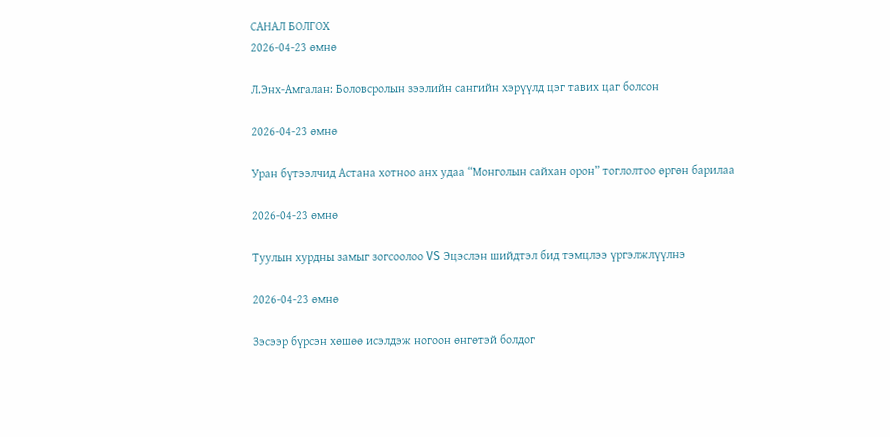САНАЛ БОЛГОХ
2026-04-23 өмнө

Л.Энх-Амгалан: Боловсролын зээлийн сангийн хэрүүлд цэг тавих цаг болсон

2026-04-23 өмнө

Уран бүтээлчид Астана хотноо анх удаа “Монголын сайхан орон” тоглолтоо өргөн барилаа

2026-04-23 өмнө

Туулын хурдны замыг зогсоолоо VS Эцэслэн шийдтэл бид тэмцлээ үргэлжлүүлнэ

2026-04-23 өмнө

Зэсээр бүрсэн хөшөө исэлдэж ногоон өнгөтэй болдог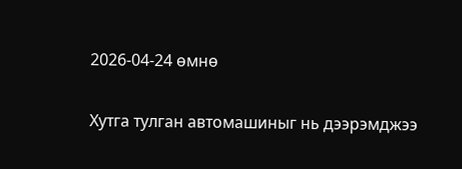2026-04-24 өмнө

Хутга тулган автомашиныг нь дээрэмджээ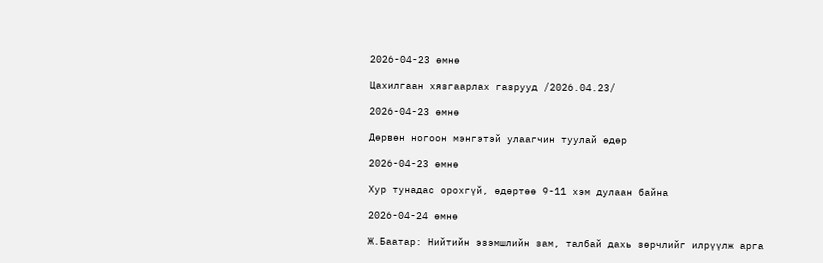2026-04-23 өмнө

Цахилгаан хязгаарлах газрууд /2026.04.23/

2026-04-23 өмнө

Дөрвөн ногоон мэнгэтэй улаагчин туулай өдөр

2026-04-23 өмнө

Хур тунадас орохгүй, өдөртөө 9-11 хэм дулаан байна

2026-04-24 өмнө

Ж.Баатар: Нийтийн эзэмшлийн зам, талбай дахь зөрчлийг илрүүлж арга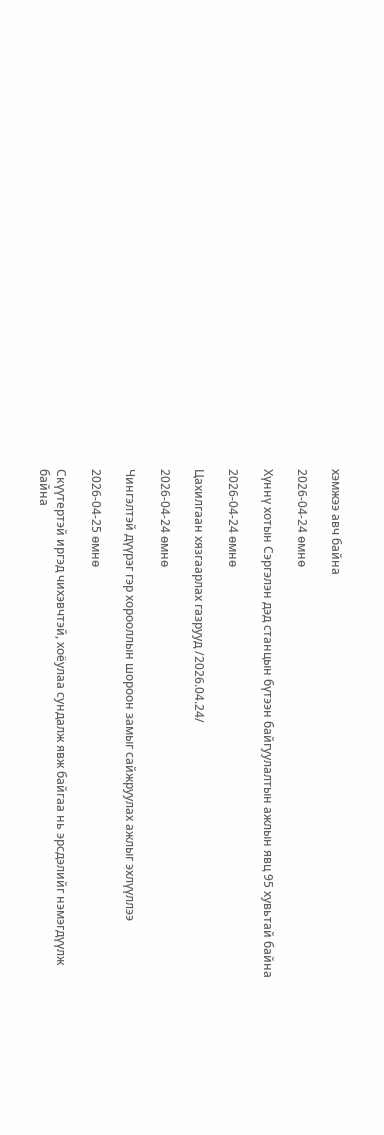хэмжээ авч байна

2026-04-24 өмнө

Хүннү хотын Сэргэлэн дэд станцын бүтээн байгуулалтын ажлын явц 95 хувьтай байна

2026-04-24 өмнө

Цахилгаан хязгаарлах газрууд /2026.04.24/

2026-04-24 өмнө

Чингэлтэй дүүрэг гэр хорооллын шороон замыг сайжруулах ажлыг эхлүүллээ

2026-04-25 өмнө

Скүүтертэй иргэд чихэвчтэй, хоёулаа сундалж явж байгаа нь эрсдэлийг нэмэгдүүлж байна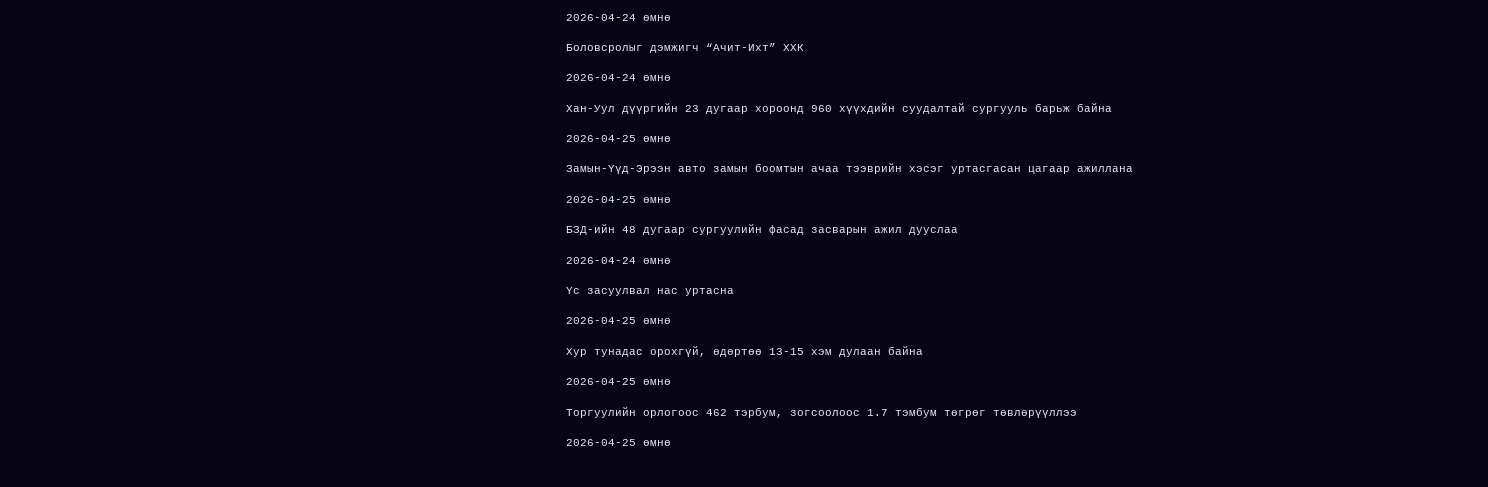2026-04-24 өмнө

Боловсролыг дэмжигч “Ачит-Ихт” ХХК

2026-04-24 өмнө

Хан-Уул дүүргийн 23 дугаар хороонд 960 хүүхдийн суудалтай сургууль барьж байна

2026-04-25 өмнө

Замын-Үүд-Эрээн авто замын боомтын ачаа тээврийн хэсэг уртасгасан цагаар ажиллана

2026-04-25 өмнө

БЗД-ийн 48 дугаар сургуулийн фасад засварын ажил дууслаа

2026-04-24 өмнө

Үс засуулвал нас уртасна

2026-04-25 өмнө

Хур тунадас орохгүй, өдөртөө 13-15 хэм дулаан байна

2026-04-25 өмнө

Торгуулийн орлогоос 462 тэрбум, зогсоолоос 1.7 тэмбум төгрөг төвлөрүүллээ

2026-04-25 өмнө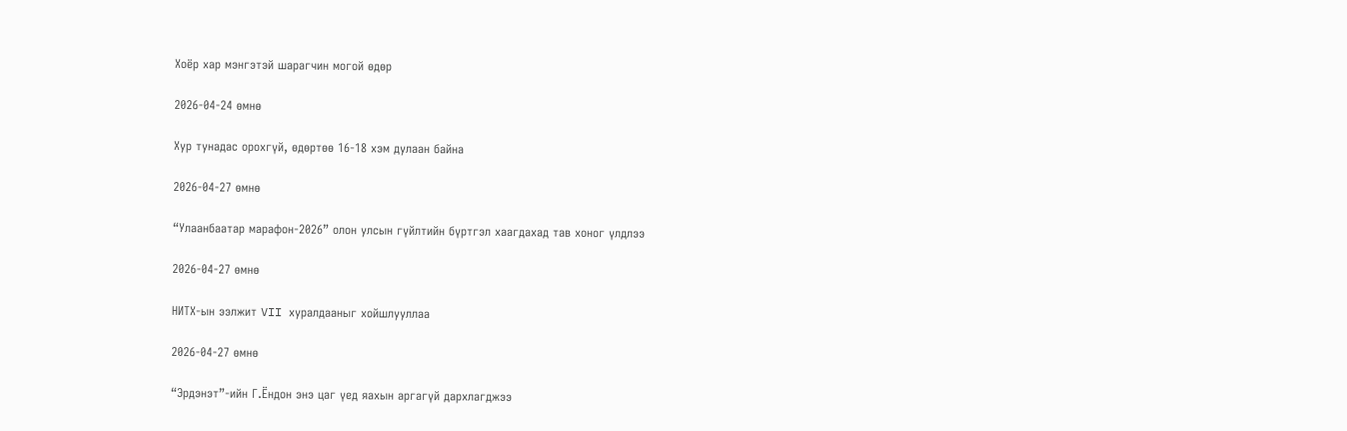Хоёр хар мэнгэтэй шарагчин могой өдөр

2026-04-24 өмнө

Хур тунадас орохгүй, өдөртөө 16-18 хэм дулаан байна

2026-04-27 өмнө

“Улаанбаатар марафон-2026” олон улсын гүйлтийн бүртгэл хаагдахад тав хоног үлдлээ

2026-04-27 өмнө

НИТХ-ын ээлжит VII хуралдааныг хойшлууллаа

2026-04-27 өмнө

“Эрдэнэт”-ийн Г.Ёндон энэ цаг үед яахын аргагүй дархлагджээ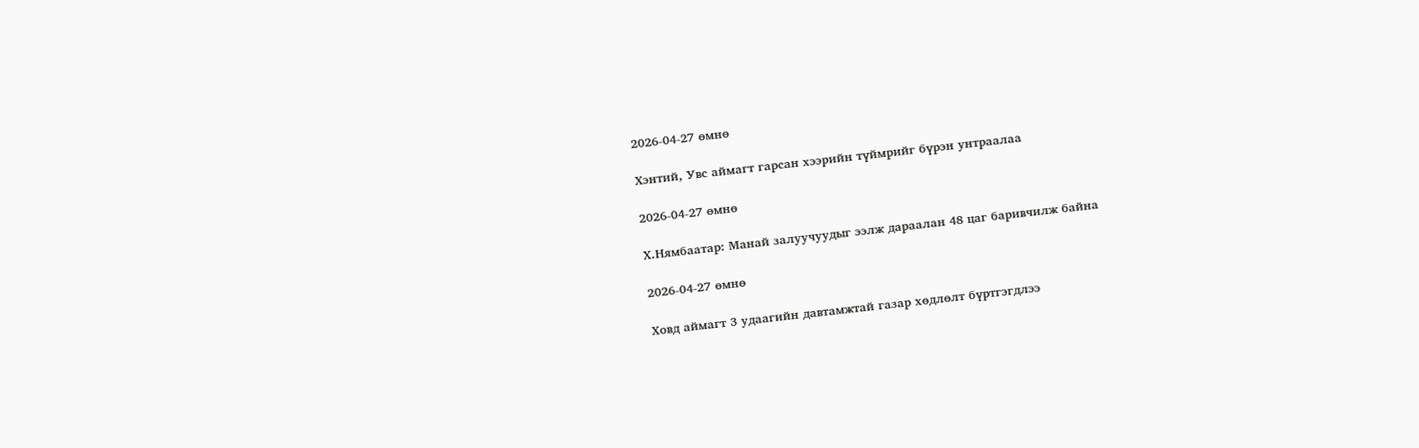2026-04-27 өмнө

Хэнтий, Увс аймагт гарсан хээрийн түймрийг бүрэн унтраалаа

2026-04-27 өмнө

Х.Нямбаатар: Манай залуучуудыг ээлж дараалан 48 цаг баривчилж байна

2026-04-27 өмнө

Ховд аймагт 3 удаагийн давтамжтай газар хөдлөлт бүртгэгдлээ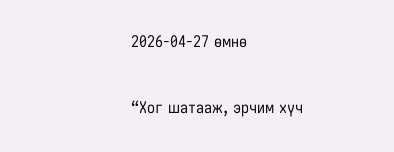2026-04-27 өмнө

“Хог шатааж, эрчим хүч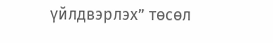үйлдвэрлэх” төсөл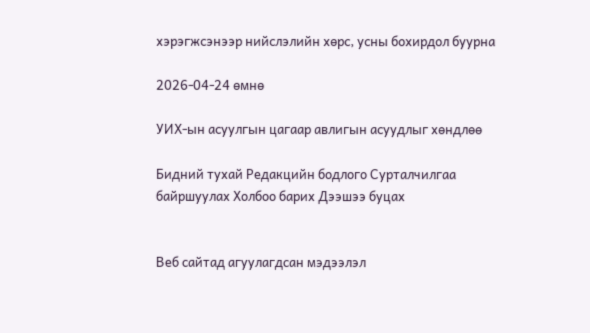хэрэгжсэнээр нийслэлийн хөрс, усны бохирдол буурна

2026-04-24 өмнө

УИХ-ын асуулгын цагаар авлигын асуудлыг хөндлөө

Бидний тухай Редакцийн бодлого Сурталчилгаа байршуулах Холбоо барих Дээшээ буцах


Веб сайтад агуулагдсан мэдээлэл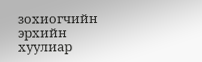зохиогчийн эрхийн хуулиар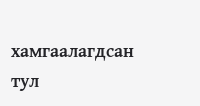хамгаалагдсан тул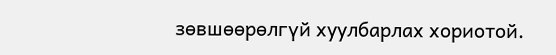зөвшөөрөлгүй хуулбарлах хориотой.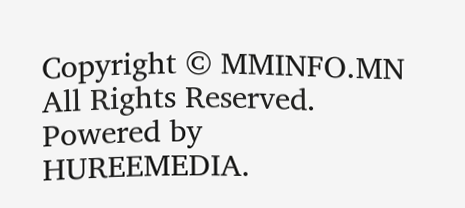Copyright © MMINFO.MN All Rights Reserved. Powered by HUREEMEDIA.